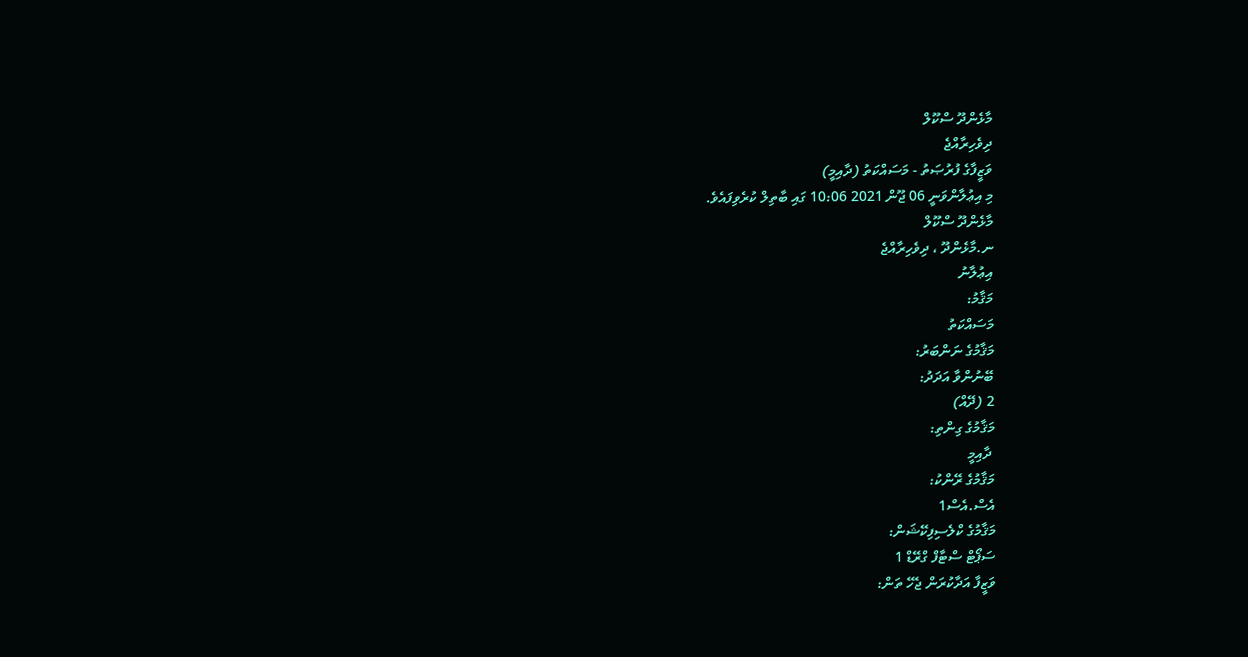މާޅެންދޫ ސްކޫލް
ދިވެހިރާއްޖެ
ވަޒީފާގެ ފުރުޞަތު - މަސައްކަތު (ދާއިމީ)
މި އިޢުލާންވަނީ 06 ޖޫން 2021 10:06 ގައި ބާތިލް ކުރެވިފައެވެ.
މާޅެންދޫ ސްކޫލް
ނ.މާޅެންދޫ ، ދިވެހިރާއްޖެ
އިޢުލާނު
މަޤާމު:
މަސައްކަތު
މަޤާމުގެ ނަންބަރު:
ބޭނުންވާ އަދަދު:
2 (ދޭއް)
މަޤާމުގެ ގިންތި:
 ދާއިމީ
މަޤާމުގެ ރޭންކު:
އެސް.އެސް1
މަޤާމުގެ ކްލެސިފިކޭޝަން:
ސަޕޯޓް ސްޓާފް ގްރޭޑް 1
ވަޒީފާ އަދާކުރަން ޖެހޭ ތަން: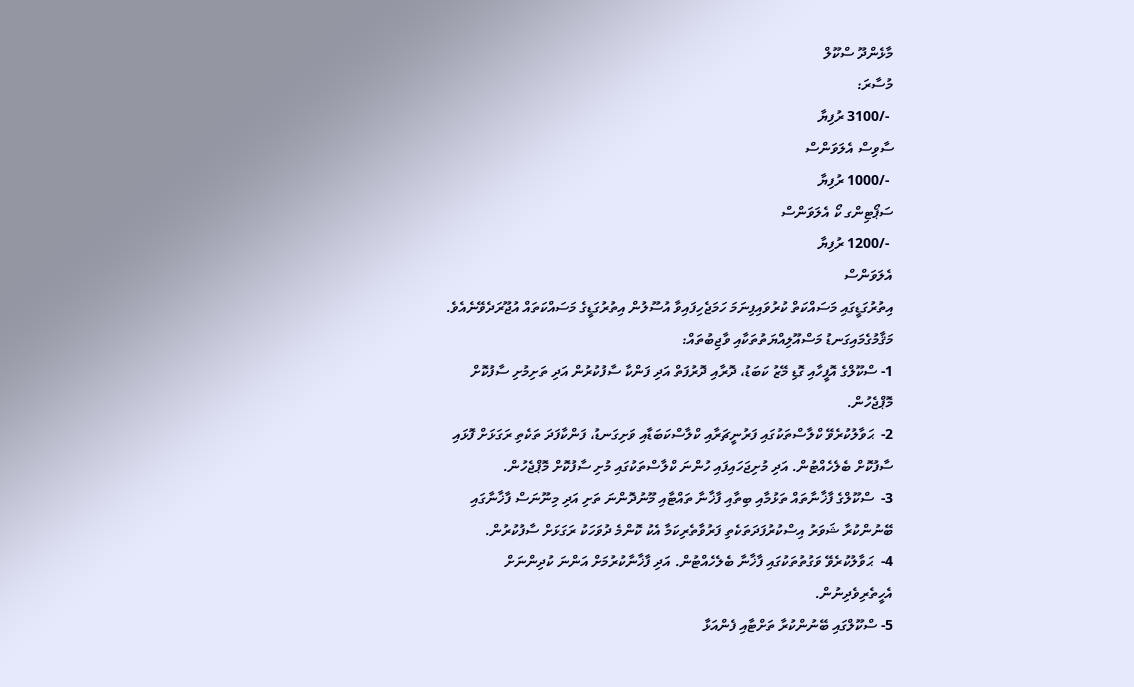މާޅެންދޫ ސްކޫލް
މުސާރަ:
 -/3100 ރުފިޔާ
ސާވިސް އެލަވަންސް
 -/1000 ރުފިޔާ
ސަޕޯޓިންގ ކޯ އެލަވަންސް
 -/1200 ރުފިޔާ
އެލަވަންސް
އިތުރުގަޑީގައި މަސައްކަތް ކުރުވައިފިނަމަ ހަމަޖެހިފައިވާ އުސޫލުން އިތުރުގަޑީގެ މަސައްކަތައް އުޖޫރަދެވޭނެއެވެ.
މަޤާމުގެމައިގަނޑު މަސްއޫލިއްޔަތުތަކާއި ވާޖިބުތައް:
1- ސްކޫލްގެ އޮފީހާއި ގޮޑި މޭޒު ކަބަޑު، ދޮރާއި ދޮރުފަތް އަދި ފަންކާ ސާފުކުރުން އަދި ތަށިމުށި ސާފުކޮށް މޮޕްޖެހުން.
2-  ޙަވާލުކުރެވޭ ކްލާސްތަކުގައި ފަރުނީޗަރާއި ކްލާސްކަބަޑާއި ވަށިގަނޑު، ފަންކާފަދަ ތަކެތި ރަގަޅަށް ފޮޅައި ސާފުކޮށް ބެލެހެއްޓުން. އަދި މުށިޖަހައިފައި ހުންނަ ކްލާސްތަކުގައި މުށި ސާފުކޮށް މޮޕްޖެހުން.
3-  ސްކޫލްގެ ފާޚާނާތައް ތަޅުމާއި ބިތާއި ފާޚާނާ ތައްޓާއި މޫނުދޮންނަ ތަށި އަދި މިނޫނަސް ފާޚާނާގައި ބޭނުންކުރާ ޝަވަރު އިސްކުރުފަދަތަކެތި ފަރުވާތެރިކަމާ އެކު ކޮންމެ ދުވަހަކު ރަގަޅަށް ސާފުކުރުން.
4-  ޙަވާލުކުރެވޭ ވަގުތުތަކުގައި ފާޚާނާ ބެލެހެއްޓުން. އަދި ފާޚާނާކުރުމަށް އަންނަ ކުދިންނަށް އެހީތެރިވެދިނުން.
5- ސްކޫލްގައި ބޭނުންކުރާ ތަށްޓާއި ފެންއަޅާ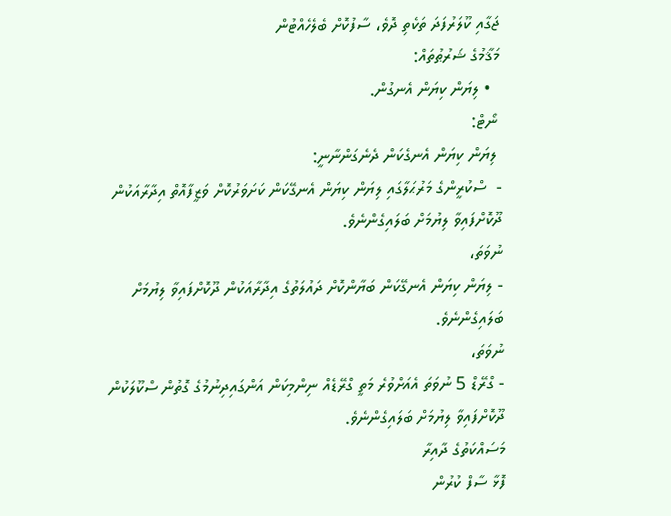ޖަގާއި ކޫލަރުފަދަ ތަކެތި ދޮވެ، ސާފުކޮށް ބެލެހެއްޓުން
މަޤާމުގެ ޝަރުޠުތައް:
  • ލިޔަން ކިޔަން އެނގުން.
 ނޯޓް:
 ލިޔަން ކިޔަން އެނގެކަން ދެނެގަންނާނީ:
-  ސްކުރީންގެ މަރުޙަލާގައި ލިޔަން ކިޔަން އެނގޭކަން ކަށަވަރުކޮށް ވަޒީފާއޮތް އިދާރާއަކުން ދޫކޮށްފައިވާ ލިޔުމަށް ބަލައިގެންނެވެ.
ނުވަތަ،
- ލިޔަން ކިޔަން އެނގޭކަން ބަޔާންކޮށް ދައުލަތުގެ އިދާރާއަކުން ދޫކޮށްފައިވާ ލިޔުމަށް ބަލައިގެންނެވެ.
ނުވަތަ،
- ގްރޭޑް 5 ނުވަތަ އެއަށްވުރެ މަތީ ގްރޭޑެއް ނިންމިކަން އަންގައިދިނުމުގެ ގޮތުން ސްކޫލަކުން ދޫކޮށްފައިވާ ލިޔުމަށް ބަލައިގެންނެވެ.
މަސައްކަތުގެ ދާއިރާ
ފޮޅާ ސާފް ކުރުން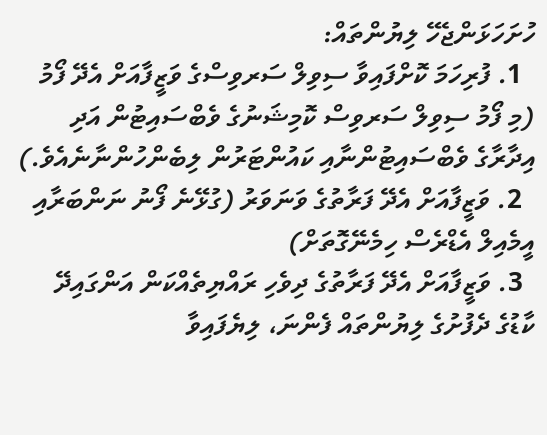ހުށަހަޅަންޖެހޭ ލިޔުންތައް:
  1. ފުރިހަމަ ކޮށްފައިވާ ސިވިލް ސަރވިސްގެ ވަޒީފާއަށް އެދޭ ފޯމު (މި ފޯމު ސިވިލް ސަރވިސް ކޮމިޝަނުގެ ވެބްސައިޓުން އަދި އިދާރާގެ ވެބްސައިޓުންނާއި ކައުންޓަރުން ލިބެންހުންނާނެއެވެ.)
  2. ވަޒީފާއަށް އެދޭ ފަރާތުގެ ވަނަވަރު (ގުޅޭނެ ފޯނު ނަންބަރާއި އީމެއިލް އެޑްރެސް ހިމެނޭގޮތަށް)
  3. ވަޒީފާއަށް އެދޭ ފަރާތުގެ ދިވެހި ރައްޔިތެއްކަން އަންގައިދޭ ކާޑުގެ ދެފުށުގެ ލިޔުންތައް ފެންނަ، ލިޔެފައިވާ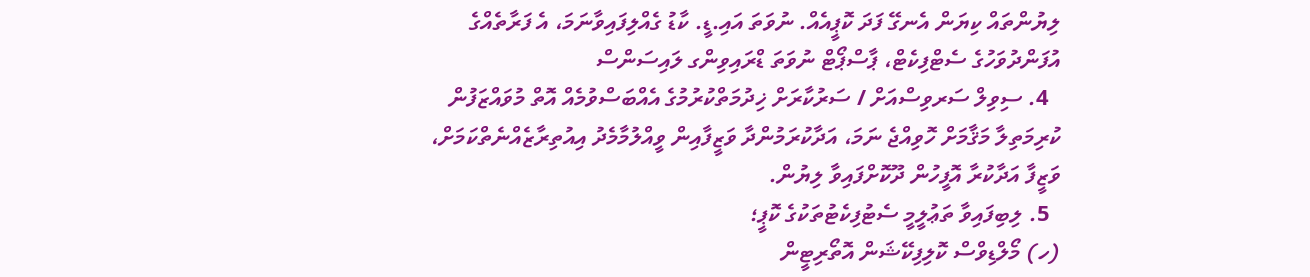ލިޔުންތައް ކިޔަން އެނގޭ ފަދަ ކޮޕީއެއް. ނުވަތަ އައި.ޑީ. ކާޑު ގެއްލިފައިވާނަމަ، އެ ފަރާތެއްގެ އުފަންދުވަހުގެ ސެޓްފިކެޓް، ޕާސްޕޯޓް ނުވަތަ ޑްރައިވިންގ ލައިސަންސް
  4. ސިވިލް ސަރވިސްއަށް / ސަރުކާރަށް ޚިދުމަތްކުރުމުގެ އެއްބަސްވުމެއް އޮތް މުވައްޒަފުން ކުރިމަތިލާ މަޤާމަށް ހޮވިއްޖެ ނަމަ، އަދާކުރަމުންދާ ވަޒީފާއިން ވީއްލުމާމެދު އިއުތިރާޒެއްނެތްކަމަށް، ވަޒީފާ އަދާކުރާ އޮފީހުން ދޫކޮށްފައިވާ ލިޔުން.
  5. ލިބިފައިވާ ތަޢުލީމީ ސެޓުފިކެޓުތަކުގެ ކޮޕީ؛
(ހ) މޯލްޑިވްސް ކޮލިފިކޭޝަން އޮތޯރިޓީން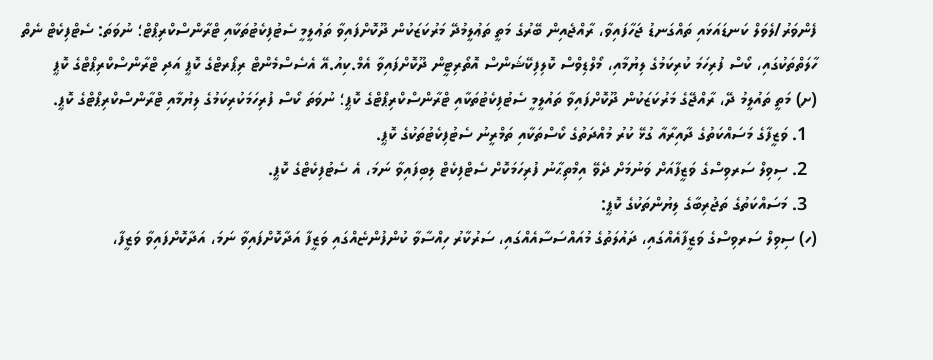ފެންވަރު/ލެވަލް ކަނޑައަޅައި ތައްގަނޑު ޖަހާފައިވާ، ރާއްޖެއިން ބޭރުގެ މަތީ ތަޢުލީމުދޭ މަރުކަޒަކުން ދޫކޮށްފައިވާ ތަޢުލީމީ ސެޓުފިކެޓުތަކާއި ޓްރާންސްކްރިޕްޓް؛ ނުވަތަ: ސެޓްފިކެޓް ނެތް ހާލަތްތަކުގައި، ކޯސް ފުރިހަމަ ކުރިކަމުގެ ލިޔުމާއި، މޯލްޑިވްސް ކޮލިފިކޭޝަންސް އޮތޯރިޓީން ދޫކޮށްފައިވާ އެމް.ކިއު.އޭ އެސެސްމެންޓް ރިޕޯރޓްގެ ކޮޕީ އަދި ޓްރާންސްކްރިޕްޓްގެ ކޮޕީ
(ށ) މަތީ ތައުލީމު ދޭ، ރާއްޖޭގެ މަރުކަޒަކުން ދޫކޮށްފައިވާ ތައުލީމީ ސެޓުފިކެޓުތަކާއި ޓްރާންސްކްރިޕްޓްގެ ކޮޕީ؛ ނުވަތަ ކޯސް ފުރިހަމަކުރިކަމުގެ ލިޔުމާއި ޓްރާންސްކްރިޕްޓްގެ ކޮޕީ.
  1. ވަޒީފާގެ މަސައްކަތުގެ ދާއިރާއާ ގުޅޭ ކުރު މުއްދަތުގެ ކޯސްތަކާއި ތަމްރީނު ސެޓުފިކެޓުތަކުގެ ކޮޕީ.
  2. ސިވިލް ސަރވިސްގެ ވަޒީފާއަށް ވަނުމަށް ދެވޭ އިމްތިޙާނު ފުރިހަމަކޮށް ސެޓްފިކެޓް ލިބިފައިވާ ނަމަ، އެ ސެޓުފިކެޓްގެ ކޮޕީ.
  3. މަސައްކަތުގެ ތަޖުރިބާގެ ލިޔުންތަކުގެ ކޮޕީ:
(ހ) ސިވިލް ސަރވިސްގެ ވަޒީފާއެއްގައި، ދައުލަތުގެ މުއައްސަސާއެއްގައި، ސަރުކާރު ހިއްސާވާ ކުންފުންޏެއްގައި ވަޒީފާ އަދާކޮށްފައިވާ ނަމަ، އަދާކޮށްފައިވާ ވަޒީފާ،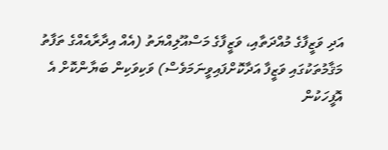އަދި ވަޒީފާގެ މުއްދަތާއި، ވަޒީފާގެ މަސްއޫލިއްޔަތު (އެއް އިދާރާއެއްގެ ތަފާތު މަޤާމުތަކުގައި ވަޒީފާ އަދާކޮށްފައިވީނަމަވެސް) ވަކިވަކިން ބަޔާންކޮށް އެ އޮފީހަކުން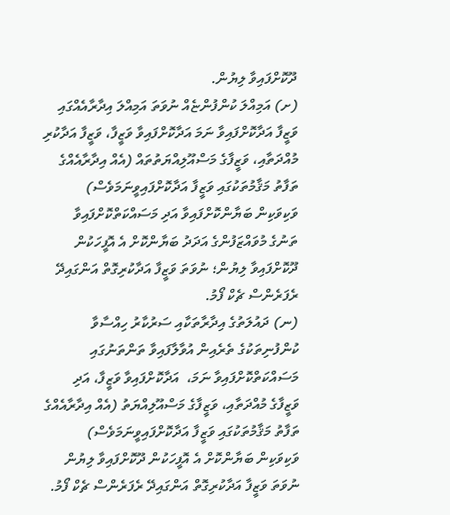ދޫކޮށްފައިވާ ލިޔުން.
(ށ) އަމިއްލަ ކުންފުންޏެއް ނުވަތަ އަމިއްލަ އިދާރާއެއްގައި ވަޒީފާ އަދާކޮށްފައިވާ ނަމަ އަދާކޮށްފައިވާ ވަޒީފާ، ވަޒީފާ އަދާކުރި މުއްދަތާއި، ވަޒީފާގެ މަސްއޫލިއްޔަތުތައް (އެއް އިދާރާއެއްގެ ތަފާތު މަޤާމުތަކުގައި ވަޒީފާ އަދާކޮށްފައިވީނަމަވެސް) ވަކިވަކިން ބަޔާންކޮށްފައިވާ އަދި މަސައްކަތްކޮށްފައިވާ ތަނުގެ މުވައްޒަފުންގެ އަދަދު ބަޔާންކޮށް އެ އޮފީހަކުން ދޫކޮށްފައިވާ ލިޔުން؛ ނުވަތަ ވަޒީފާ އަދާކުރިގޮތް އަންގައިދޭ ރެފަރެންސް ޗެކް ފޯމު.
(ނ) ދައުލަތުގެ އިދާރާތަކާއި ސަރުކާރު ހިއްސާވާ ކުންފުނިތަކުގެ ތެރެއިން އުވާލާފައިވާ ތަންތަނުގައި މަސައްކަތްކޮށްފައިވާ ނަމަ،  އަދާކޮށްފައިވާ ވަޒީފާ، އަދި ވަޒީފާގެ މުއްދަތާއި، ވަޒީފާގެ މަސްއޫލިއްޔަތު (އެއް އިދާރާއެއްގެ ތަފާތު މަޤާމުތަކުގައި ވަޒީފާ އަދާކޮށްފައިވީނަމަވެސް) ވަކިވަކިން ބަޔާންކޮށް އެ އޮފީހަކުން ދޫކޮށްފައިވާ ލިޔުން ނުވަތަ ވަޒީފާ އަދާކުރިގޮތް އަންގައިދޭ ރެފަރެންސް ޗެކް ފޯމު.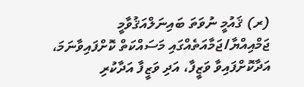(ރ) ޤައުމީ ނުވަތަ ބައިނަލްއަޤުވާމީ ޖަމްއިއްޔާ/ޖަމާއަތެއްގައި މަސައްކަތް ކޮށްފައިވާނަމަ، އަދާކޮށްފައިވާ ވަޒީފާ، އަދި ވަޒީފާ އަދާކުރި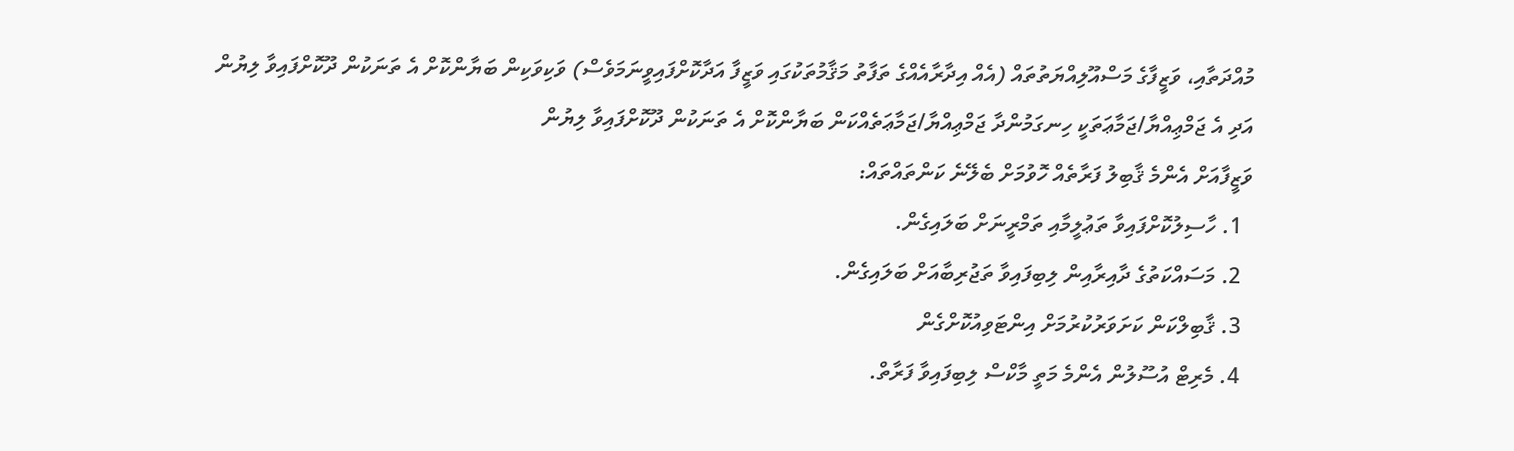މުއްދަތާއި، ވަޒީފާގެ މަސްއޫލިއްޔަތުތައް (އެއް އިދާރާއެއްގެ ތަފާތު މަޤާމުތަކުގައި ވަޒީފާ އަދާކޮށްފައިވީނަމަވެސް) ވަކިވަކިން ބަޔާންކޮށް އެ ތަނަކުން ދޫކޮށްފައިވާ ލިޔުން އަދި އެ ޖަމްޢިއްޔާ/ޖަމާޢަތަކީ ހިނގަމުންދާ ޖަމްޢިއްޔާ/ޖަމާޢަތެއްކަން ބަޔާންކޮށް އެ ތަނަކުން ދޫކޮށްފައިވާ ލިޔުން
ވަޒީފާއަށް އެންމެ ޤާބިލު ފަރާތެއް ހޮވުމަށް ބެލޭނެ ކަންތައްތައް:
  1. ހާސިލުކޮށްފައިވާ ތަޢުލީމާއި ތަމްރީނަށް ބަލައިގެން.
  2. މަސައްކަތުގެ ދާއިރާއިން ލިބިފައިވާ ތަޖުރިބާއަށް ބަލައިގެން.
  3. ޤާބިލްކަން ކަށަވަރުކުރުމަށް އިންޓަވިއުކޮށްގެން
  4. މެރިޓް އުސޫލުން އެންމެ މަތީ މާކްސް ލިބިފައިވާ ފަރާތް.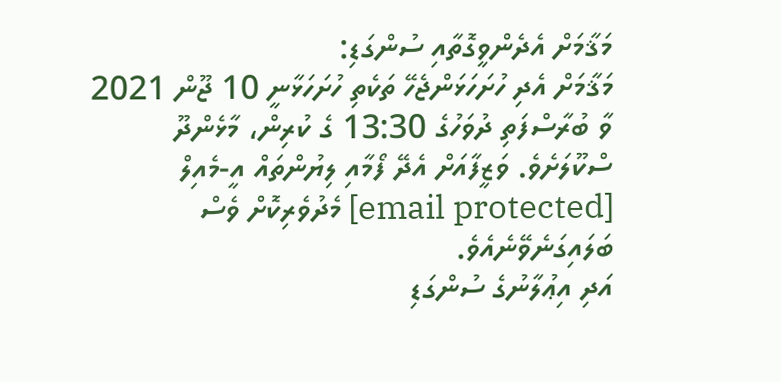މަޤާމަށް އެދެންވީގޮތާއި ސުންގަޑި:
މަޤާމަށް އެދި ހުށަހަޅަންޖެހޭ ތަކެތި ހުށަހަޅާނީ 10 ޖޫން 2021 ވާ ބުރާސްފަތި ދުވަހުގެ 13:30 ގެ ކުރިން، މާޅެންދޫ ސްކޫލަށެވެ. ވަޒީފާއަށް އެދޭ ފޯމާއި ލިޔުންތައް އީ-މެއިލް  [email protected] މެދުވެރިކޮށް ވެސް ބަލައިގަނެވޭނެއެވެ.
އަދި އިޢުލާނުގެ ސުންގަޑި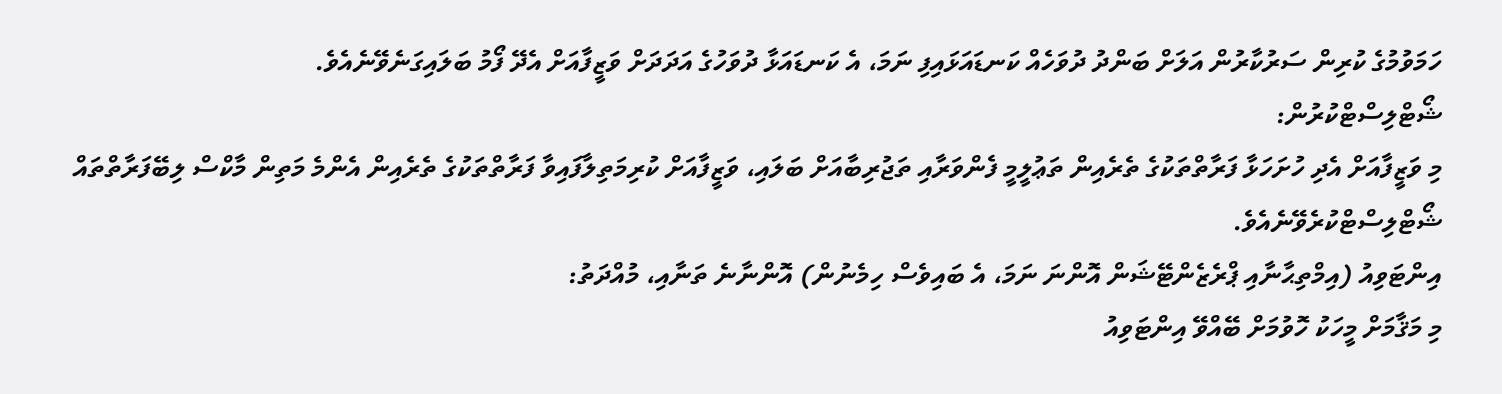ހަމަވުމުގެ ކުރިން ސަރުކާރުން އަލަށް ބަންދު ދުވަހެއް ކަނޑައަޅައިފި ނަމަ، އެ ކަނޑައަޅާ ދުވަހުގެ އަދަދަށް ވަޒީފާއަށް އެދޭ ފޯމު ބަލައިގަނެވޭނެއެވެ.
ޝޯޓްލިސްޓްކުރުން:
މި ވަޒީފާއަށް އެދި ހުށަހަޅާ ފަރާތްތަކުގެ ތެރެއިން ތަޢުލީމީ ފެންވަރާއި ތަޖުރިބާއަށް ބަލައި، ވަޒީފާއަށް ކުރިމަތިލާފައިވާ ފަރާތްތަކުގެ ތެރެއިން އެންމެ މަތިން މާކްސް ލިބޭފަރާތްތައް ޝޯޓްލިސްޓްކުރެވޭނެއެވެ.
އިންޓަވިއު (އިމްތިޙާނާއި ޕްރެޒެންޓޭޝަން އޮންނަ ނަމަ، އެ ބައިވެސް ހިމެނުން) އޮންނާނެ ތަނާއި، މުއްދަތު:
މި މަޤާމަށް މީހަކު ހޮވުމަށް ބޭއްވޭ އިންޓަވިއު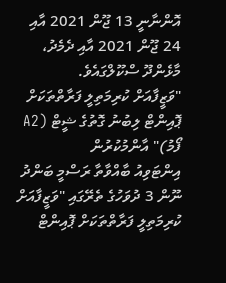އޮންނާނީ 13 ޖޫން 2021 އާއި 24 ޖޫން 2021 އާއި ދެމެދު، މާޅެންދޫ ސްކޫލްގައެވެ.
"ވަޒީފާއަށް ކުރިމަތިލީ ފަރާތްތަކަށް ޕޮއިންޓް ލިބުނު ގޮތުގެ ޝީޓް (A2 ފޯމު)" އާންމުކުރުން
އިންޓަވިއު ބާއްވާތާ ރަސްމީ ބަންދު ނޫން 3 ދުވަހުގެ ތެރޭގައި "ވަޒީފާއަށް ކުރިމަތިލީ ފަރާތްތަކަށް ޕޮއިންޓް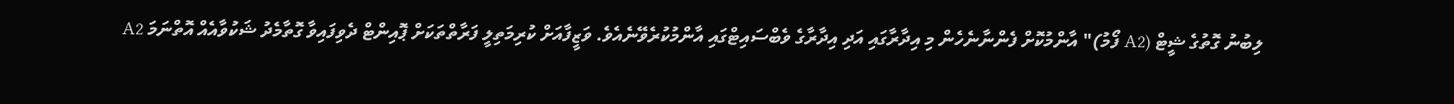ލިބުނު ގޮތުގެ ޝީޓް (A2 ފޯމު)" އާންމުކޮށް ފެންނާނެހެން މި އިދާރާގައި އަދި އިދާރާގެ ވެބްސައިޓްގައި އާންމުކުރެވޭނެއެވެ. ވަޒީފާއަށް ކުރިމަތިލީ ފަރާތްތަކަށް ޕޮއިންޓް ދެވިފައިވާ ގޮތާމެދު ޝަކުވާއެއް އޮތްނަމަ A2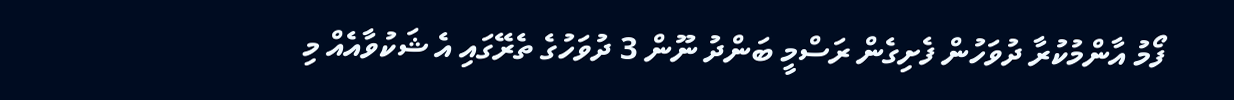ފޯމު އާންމުކުރާ ދުވަހުން ފެށިގެން ރަސްމީ ބަންދު ނޫން 3 ދުވަހުގެ ތެރޭގައި އެ ޝަކުވާއެއް މި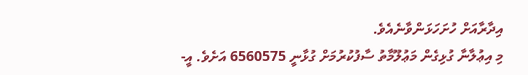އިދާރާއަށް ހުށަހަޅަންވާނެއެވެ.
މި އިޢުލާނާ ގުޅިގެން މަޢުލޫމާތު ސާފުކުރުމަށް ގުޅާނީ 6560575 އަށެވެ. އީ-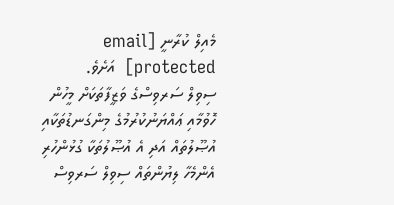މެއިލް ކުރާނީ [email protected]  އަށެވެ.
ސިވިލް ސަރވިސްގެ ވަޒީފާތަކަށް މީހުން ހޮވުމާއި ޢައްޔަނުކުރުމުގެ މިންގަނޑުތަކާއި އުޞޫލުތައް އަދި އެ އުޞޫލުތަކާ ގުޅުންހުރި އެންމެހާ ލިޔުންތައް ސިވިލް ސަރވިސް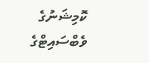ކޮމިޝަނުގެ ވެބްސައިޓްގެ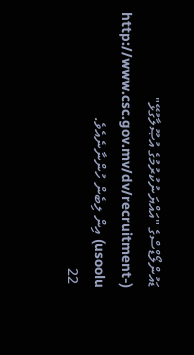ޑައުންލޯޑްސްގެ "އައްޔަނުކުރުމުގެ އުޞޫލާގުޅޭ" (http://www.csc.gov.mv/dv/recruitment-usoolu) އިން ލިބެން ހުންނާނެއެވެ.
 22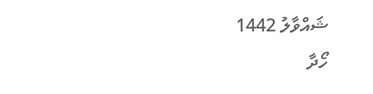ޝައްވާލު 1442
ހޯދާ